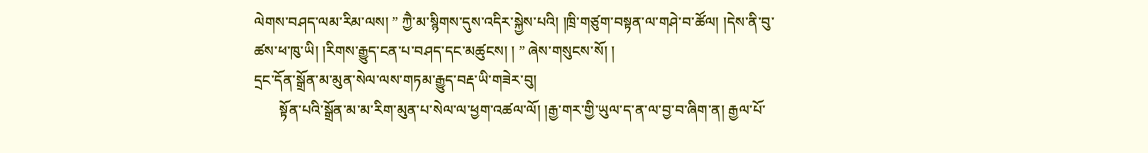ལེགས་བཤད་ལམ་རིམ་ལས། ” ཀྱཻ་མ་སྙིགས་དུས་འདིར་སྐྱེས་པའི། །ཁྲི་གཙུག་བསྟན་ལ་གཤེ་བ་ཚོལ། །དེས་ནི་བུ་ཚས་ཕ་ཁུ་ཡི། །རིགས་རྒྱུད་ངན་པ་བཤད་དང་མཚུངས། ། ” ཞེས་གསུངས་སོ། །
དྲང་དོན་སྒྲོན་མ་མུན་སེལ་ལས་གཏམ་རྒྱུད་བརྡ་ཡི་གཟེར་བུ།
       སྟོན་པའི་སྒྲོན་མ་མ་རིག་མུན་པ་སེལ་ལ་ཕྱག་འཚལ་ལོ། །རྒྱ་གར་གྱི་ཡུལ་ད་ན་ལ་བྱ་བ་ཞིག་ན། རྒྱལ་པོ་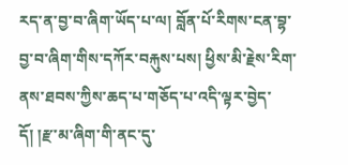རད་ན་བྱ་བ་ཞིག་ཡོད་པ་ལ། བློན་པོ་རིགས་ངན་བྷ་བྱ་བ་ཞིག་གིས་དཀོར་བརྐུས་པས། ཕྱིས་མི་རྗེས་རིག་ནས་ཐབས་ཀྱིས་ཆད་པ་གཅོད་པ་འདི་ལྟར་བྱེད་དོ། །རྫ་མ་ཞིག་གི་ནང་དུ་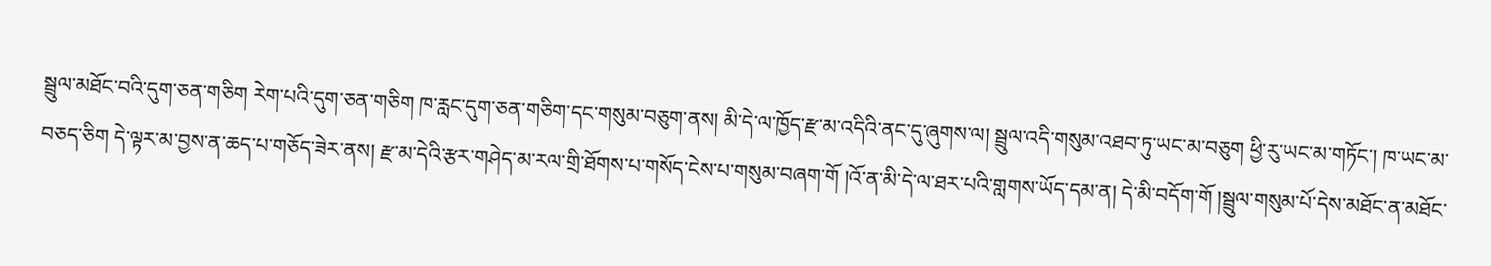སྦྲུལ་མཐོང་བའི་དུག་ཅན་གཅིག རེག་པའི་དུག་ཅན་གཅིག ཁ་རླང་དུག་ཅན་གཅིག་དང་གསུམ་བཅུག་ནས། མི་དེ་ལ་ཁྱོད་རྫ་མ་འདིའི་ནང་དུ་ཞུགས་ལ། སྦྲུལ་འདི་གསུམ་འཐབ་ཏུ་ཡང་མ་བཅུག ཕྱི་རུ་ཡང་མ་གཏོང་། ཁ་ཡང་མ་བཅད་ཅིག དེ་ལྟར་མ་བྱས་ན་ཆད་པ་གཅོད་ཟེར་ནས། རྫ་མ་དེའི་རྩར་གཤེད་མ་རལ་གྲི་ཐོགས་པ་གསོད་ངེས་པ་གསུམ་བཞག་གོ །འོ་ན་མི་དེ་ལ་ཐར་པའི་གླགས་ཡོད་དམ་ན། དེ་མི་བདོག་གོ །སྦྲུལ་གསུམ་པོ་དེས་མཐོང་ན་མཐོང་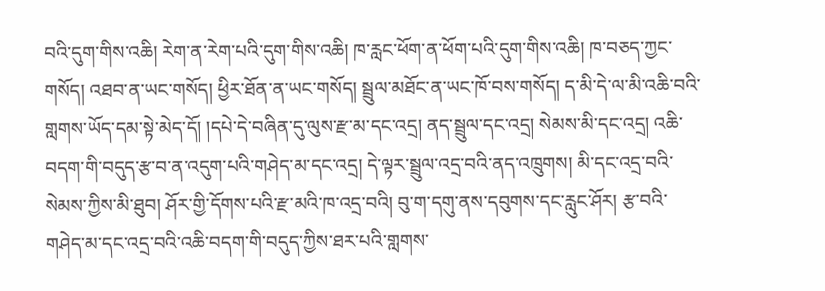བའི་དུག་གིས་འཆི། རེག་ན་རེག་པའི་དུག་གིས་འཆི། ཁ་རླང་ཕོག་ན་ཕོག་པའི་དུག་གིས་འཆི། ཁ་བཅད་ཀྱང་གསོད། འཐབ་ན་ཡང་གསོད། ཕྱིར་ཐོན་ན་ཡང་གསོད། སྦྲུལ་མཐོང་ན་ཡང་ཁོ་བས་གསོད། ད་མི་དེ་ལ་མི་འཆི་བའི་གླགས་ཡོད་དམ་སྟེ་མེད་དོ། །དཔེ་དེ་བཞིན་དུ་ལུས་རྫ་མ་དང་འདྲ། ནད་སྦྲུལ་དང་འདྲ། སེམས་མི་དང་འདྲ། འཆི་བདག་གི་བདུད་རྩ་བ་ན་འདུག་པའི་གཤེད་མ་དང་འདྲ། དེ་ལྟར་སྦྲུལ་འདྲ་བའི་ནད་འཁྲུགས། མི་དང་འདྲ་བའི་སེམས་ཀྱིས་མི་ཐུབ། ཤོར་གྱི་དོགས་པའི་རྫ་མའི་ཁ་འདྲ་བའི། བུ་ག་དགུ་ནས་དབུགས་དང་རླུང་ཤོར། རྩ་བའི་གཤེད་མ་དང་འདྲ་བའི་འཆི་བདག་གི་བདུད་ཀྱིས་ཐར་པའི་གླགས་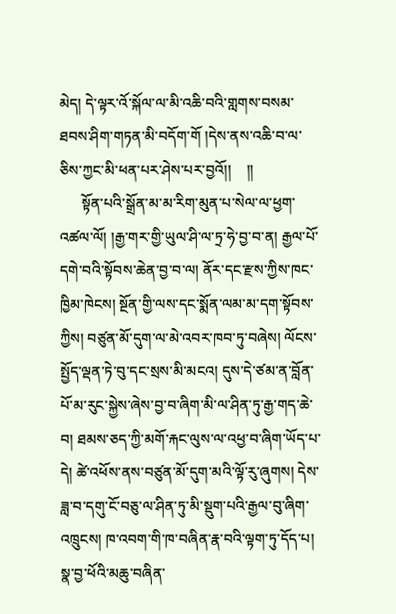མེད། དེ་ལྟར་འོ་སྐོལ་ལ་མི་འཆི་བའི་གླགས་བསམ་ཐབས་ཤིག་གཏན་མི་བདོག་གོ །དེས་ནས་འཆི་བ་ལ་ཅིས་ཀྱང་མི་ཕན་པར་ཤེས་པར་བྱའོ།།    །།
      སྟོན་པའི་སྒྲོན་མ་མ་རིག་མུན་པ་སེལ་ལ་ཕྱག་འཚལ་ལོ། །རྒྱ་གར་གྱི་ཡུལ་ཤི་ལ་ཏྲ་ཧེ་བྱ་བ་ན། རྒྱལ་པོ་དགེ་བའི་སྟོབས་ཆེན་བྱ་བ་ལ། ནོར་དང་རྫས་ཀྱིས་ཁང་ཁྱིམ་ཁེངས། སྔོན་གྱི་ལས་དང་སྨོན་ལམ་མ་དག་སྟོབས་ཀྱིས། བཙུན་མོ་དུག་ལ་མེ་འབར་ཁབ་ཏུ་བཞེས། ལོངས་སྤྱོད་ལྡན་ཏེ་བུ་དང་སྲས་མི་མངའ། དུས་དེ་ཙམ་ན་བློན་པོ་མ་རུང་སྐྱེས་ཞེས་བྱ་བ་ཞིག་མི་ལ་ཤིན་ཏུ་རྒྱ་གད་ཆེ་བ། ཐམས་ཅད་ཀྱི་མགོ་རྐང་ལུས་ལ་འཕྱ་བ་ཞིག་ཡོད་པ་དེ། ཚེ་འཕོས་ནས་བཙུན་མོ་དུག་མའི་ལྟོ་རུ་ཞུགས། དེས་ཟླ་བ་དགུ་ངོ་བཅུ་ལ་ཤིན་ཏུ་མི་སྡུག་པའི་རྒྱལ་བུ་ཞིག་འཁྲུངས། ཁ་འབག་གི་ཁ་བཞིན་རྣ་བའི་ལྟག་ཏུ་དོད་པ། སྣ་བྱ་ཕོའི་མཆུ་བཞིན་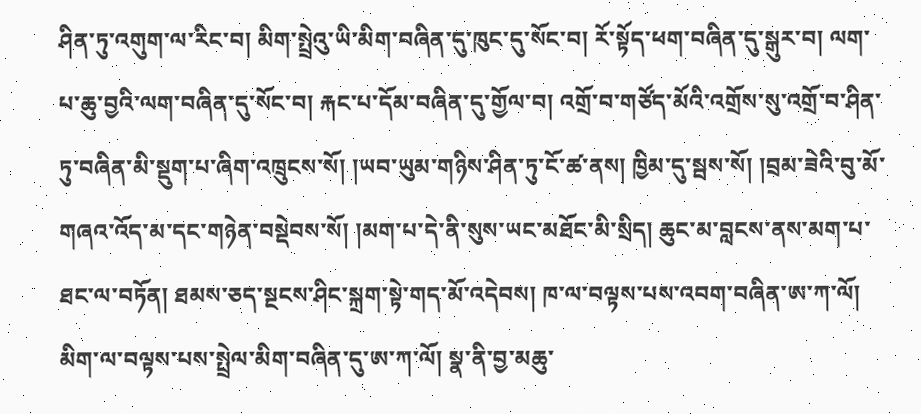ཤིན་ཏུ་འགུག་ལ་རིང་བ། མིག་སྤྲེའུ་ཡི་མིག་བཞིན་དུ་ཁུང་དུ་སོང་བ། རོ་སྟོད་ཕག་བཞིན་དུ་སྒུར་བ། ལག་པ་ཆུ་བྱའི་ལག་བཞིན་དུ་སོང་བ། རྐང་པ་དོམ་བཞིན་དུ་གྱོལ་བ། འགྲོ་བ་གཙོད་མོའི་འགྲོས་སུ་འགྲོ་བ་ཤིན་ཏུ་བཞིན་མི་སྡུག་པ་ཞིག་འཁྲུངས་སོ། །ཡབ་ཡུམ་གཉིས་ཤིན་ཏུ་ངོ་ཚ་ནས། ཁྱིམ་དུ་སྦས་སོ། །བྲམ་ཟེའི་བུ་མོ་གཞའ་འོད་མ་དང་གཉེན་བསྡེབས་སོ། །མག་པ་དེ་ནི་སུས་ཡང་མཐོང་མི་སྲིད། ཆུང་མ་བླངས་ནས་མག་པ་ཐང་ལ་བཏོན། ཐམས་ཅད་སྔངས་ཤིང་སྐྲག་སྟེ་གད་མོ་འདེབས། ཁ་ལ་བལྟས་པས་འབག་བཞིན་ཨ་ཀ་ལོ། མིག་ལ་བལྟས་པས་སྤྲེལ་མིག་བཞིན་དུ་ཨ་ཀ་ལོ། སྣ་ནི་བྱ་མཆུ་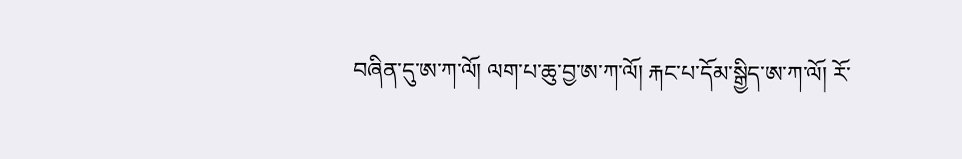བཞིན་དུ་ཨ་ཀ་ལོ། ལག་པ་ཆུ་བྱ་ཨ་ཀ་ལོ། རྐང་པ་དོམ་སྒྱིད་ཨ་ཀ་ལོ། རོ་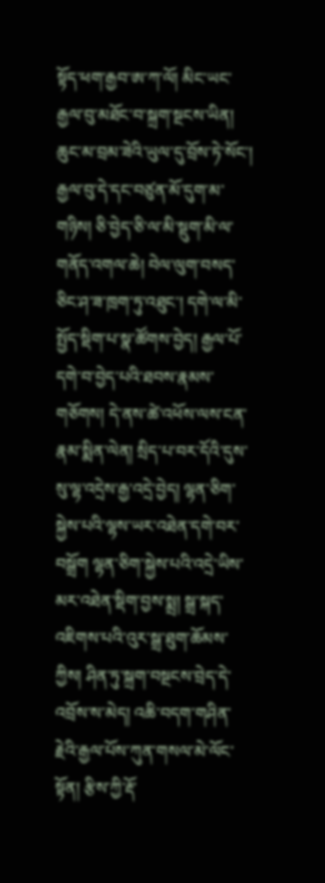སྟོད་ཕག་རྒྱབ་ཨ་ཀ་ལོ། མིང་ཡང་རྒྱལ་བུ་མཐོང་བ་སྐྲག་སྔངས་ཡིན། ཆུང་མ་བྲམ་ཟེའི་ཡུལ་དུ་བྲོས་ཏེ་སོང་། རྒྱལ་བུ་དེ་དང་བཙུན་མོ་དུག་མ་གཉིས། ཅི་བྱེད་ཅི་ལ་མི་སྡུག་མི་ལ་གནོད་འགལ་ཆེ། བེལ་ལུག་བསད་ཅིང་ཤ་ཟ་ཁྲག་ཏུ་འཐུང་། དགེ་ལ་མི་སྤྱོད་སྡིག་པ་སྣ་ཚོགས་བྱེད། རྒྱལ་པོ་དགེ་བ་བྱེད་པའི་ཐབས་རྣམས་གཅོགས། དེ་ནས་ཚེ་འཕོས་ལས་ངན་རྣམ་སྨིན་ལེན། སྲིད་པ་བར་དོའི་དུས་སུ་ལྷ་འདྲེས་རྒྱ་འདྲེ་བྱེད། ལྷན་ཅིག་སྐྱེས་པའི་ལྷས་ཡར་འཐེན་དགེ་བར་བསྒྲོག ལྷན་ཅིག་སྐྱེས་པའི་འདྲེ་ཡིས་མར་འཐེན་སྡིག་བྱས་སྨྲ། སྒྲ་སྐད་འཇིགས་པའི་འུར་སྒྲ་ཐུག་ཆོམས་ཀྱིས། ཤིན་ཏུ་སྐྲག་བསྔངས་བྲེད་དེ་འབྲོས་ས་མེད། འཆི་བདག་གཤིན་རྗེའི་རྒྱལ་པོས་ཀུན་གསལ་མེ་ལོང་སྟོན། རྩིས་ཀྱི་རྡོ་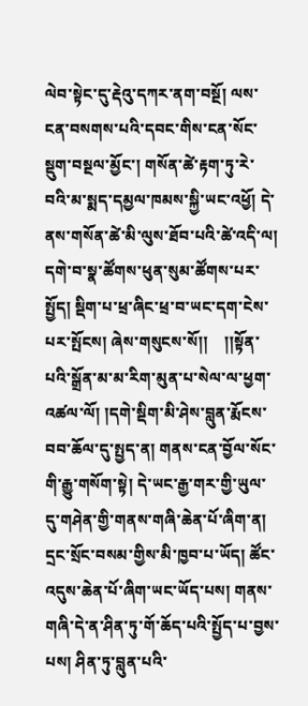ལེབ་སྟེང་དུ་རྡེའུ་དཀར་ནག་བསྔོ། ལས་ངན་བསགས་པའི་དབང་གིས་ངན་སོང་སྡུག་བསྔལ་མྱོང་། གསོན་ཚེ་རྟག་ཏུ་རེ་བའི་མ་སྨད་དམྱལ་ཁམས་སྐྱི་ཡང་འཕྱོ། དེ་ནས་གསོན་ཚེ་མི་ལུས་ཐོབ་པའི་ཚེ་འདི་ལ། དགེ་བ་སྣ་ཚོགས་ཕུན་སུམ་ཚོགས་པར་སྤྱོད། སྡིག་པ་ཕྲ་ཞིང་ཕྲ་བ་ཡང་དག་ངེས་པར་སྤོངས། ཞེས་གསུངས་སོ།།    །།སྟོན་པའི་སྒྲོན་མ་མ་རིག་མུན་པ་སེལ་ལ་ཕྱག་འཚལ་ལོ། །དགེ་སྡིག་མི་ཤེས་བླུན་རྨོངས་བབ་ཆོལ་དུ་སྤྱད་ན། གནས་ངན་བྱོལ་སོང་གི་རྒྱུ་གསོག་སྟེ། དེ་ཡང་རྒྱ་གར་གྱི་ཡུལ་དུ་གཤེན་གྱི་གནས་གཞི་ཆེན་པོ་ཞིག་ན། དྲང་སྲོང་བསམ་གྱིས་མི་ཁྱབ་པ་ཡོད། ཚོང་འདུས་ཆེན་པོ་ཞིག་ཡང་ཡོད་པས། གནས་གཞི་དེ་ན་ཤིན་ཏུ་གོ་ཆོད་པའི་སྤྱོད་པ་བྱས་པས། ཤིན་ཏུ་བླུན་པའི་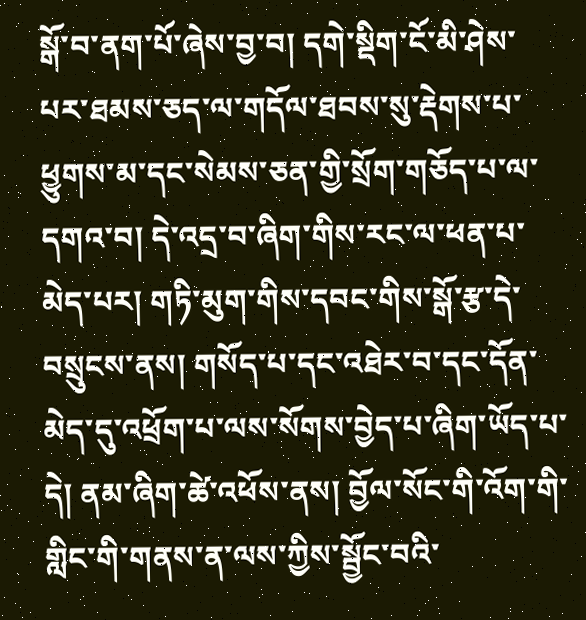སྒོ་བ་ནག་པོ་ཞེས་བྱ་བ། དགེ་སྡིག་ངོ་མི་ཤེས་པར་ཐམས་ཅད་ལ་གདོལ་ཐབས་སུ་རྡེགས་པ་ཕྱུགས་མ་དང་སེམས་ཅན་གྱི་སྲོག་གཅོད་པ་ལ་དགའ་བ། དེ་འདྲ་བ་ཞིག་གིས་རང་ལ་ཕན་པ་མེད་པར། གཏི་མུག་གིས་དབང་གིས་སྒོ་རྩ་དེ་བསྲུངས་ནས། གསོད་པ་དང་འཐེར་བ་དང་དོན་མེད་དུ་འཕྲོག་པ་ལས་སོགས་བྱེད་པ་ཞིག་ཡོད་པ་དེ། ནམ་ཞིག་ཚེ་འཕོས་ནས། བྱོལ་སོང་གི་འོག་གི་གླིང་གི་གནས་ན་ལས་ཀྱིས་སྦྱོང་བའི་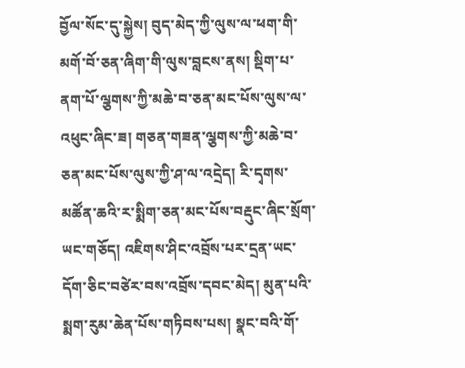བྱོལ་སོང་དུ་སྐྱེས། བུད་མེད་ཀྱི་ལུས་ལ་ཕག་གི་མགོ་བོ་ཅན་ཞིག་གི་ལུས་བླངས་ནས། སྡིག་པ་ནག་པོ་ལྕགས་ཀྱི་མཆེ་བ་ཅན་མང་པོས་ལུས་ལ་འཕུང་ཞིང་ཟ། གཅན་གཟན་ལྕགས་ཀྱི་མཆེ་བ་ཅན་མང་པོས་ལུས་ཀྱི་ཤ་ལ་འདྲེད། རི་དྭགས་མཚོན་ཆའི་ར་སྨིག་ཅན་མང་པོས་བརྡུང་ཞིང་སྲོག་ཡང་གཅོད། འཇིགས་ཤིང་འབྲོས་པར་དྲན་ཡང་དོག་ཅིང་བཙེར་བས་འབྲོས་དབང་མེད། མུན་པའི་སྨག་རུམ་ཆེན་པོས་གཏིབས་པས། སྣང་བའི་གོ་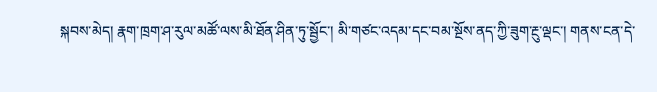སྐབས་མེད། རྣག་ཁྲག་ཤ་རུལ་མཚོ་ལས་མི་ཐོན་ཤིན་ཏུ་སྦྱོང་། མི་གཙང་འདམ་དང་བམ་སྔོས་ནད་ཀྱི་ཟུག་རྔུ་ལྡང་། གནས་ངན་དེ་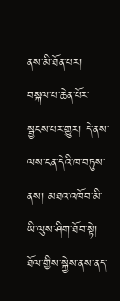ནས་མི་ཐོན་པར། བསྐལ་པ་ཆེན་པོར་སྦྱངས་པར་གྱུར། དེ་ནས་ལས་ངན་དེའི་ཁ་བཏུས་ནས། མཐའ་འཁོབ་མི་ཡི་ལུས་ཤིག་ཐོབ་སྟེ། ཐོལ་གྱིས་སྐྱེས་ནས་ནད་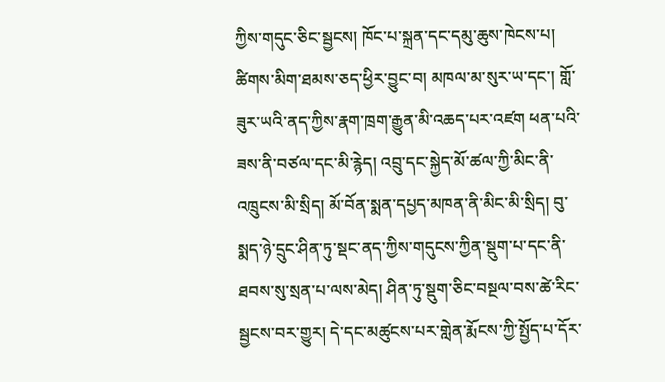ཀྱིས་གདུང་ཅིང་སྦྱངས། ཁོང་པ་སྐྲན་དང་དམུ་ཆུས་ཁེངས་པ། ཚིགས་མིག་ཐམས་ཅད་ཕྱིར་བྱུང་བ། མཁལ་མ་སུར་ཡ་དང་། གློ་ཟུར་ཡའི་ནད་ཀྱིས་རྣག་ཁྲག་རྒྱུན་མི་འཆད་པར་འཛག ཕན་པའི་ཟས་ནི་བཙལ་དང་མི་རྙེད། འབྲུ་དང་སྐྱེད་མོ་ཚལ་ཀྱི་མིང་ནི་འཁྲུངས་མི་སྲིད། མོ་བོན་སྨན་དཔྱད་མཁན་ནི་མིང་མི་སྲིད། བུ་སྨད་ཉེ་དྲུང་ཤིན་ཏུ་སྡང་ནད་ཀྱིས་གདུངས་ཀྱིན་སྡུག་པ་དང་ནི་ཐབས་སུ་སྲན་པ་ལས་མེད། ཤིན་ཏུ་སྡུག་ཅིང་བསྔལ་བས་ཚེ་རིང་སྦྱངས་བར་གྱུར། དེ་དང་མཚུངས་པར་གླེན་རྨོངས་ཀྱི་སྤྱོད་པ་དོར་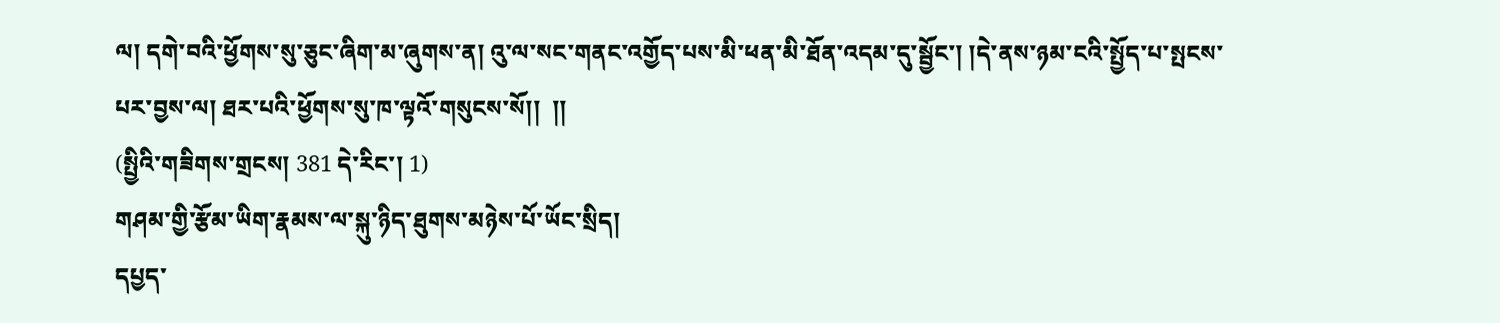ལ། དགེ་བའི་ཕྱོགས་སུ་ཅུང་ཞིག་མ་ཞུགས་ན། འུ་ལ་སང་གནང་འགྱོད་པས་མི་ཕན་མི་ཐོན་འདམ་དུ་སྦྱོང་། །དེ་ནས་ཉམ་ངའི་སྤྱོད་པ་སྤངས་པར་བྱས་ལ། ཐར་པའི་ཕྱོགས་སུ་ཁ་ལྟའོ་གསུངས་སོ།།  །།
(སྤྱིའི་གཟིགས་གྲངས། 381 དེ་རིང་། 1)
གཤམ་གྱི་རྩོམ་ཡིག་རྣམས་ལ་སྐུ་ཉིད་ཐུགས་མཉེས་པོ་ཡོང་སྲིད།
དཔྱད་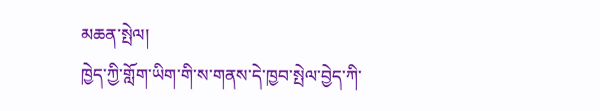མཆན་སྤེལ།
ཁྱེད་ཀྱི་གློག་ཡིག་གི་ས་གནས་དེ་ཁྱབ་སྤེལ་བྱེད་ཀི་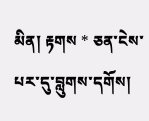མིན། རྟགས * ཅན་ངེས་པར་དུ་བླུགས་དགོས།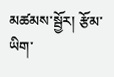མཚམས་སྦྱོར། རྩོམ་ཡིག་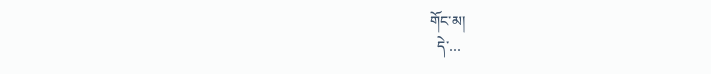གོང་མ།
  དེ་…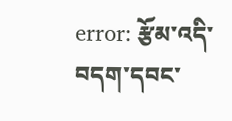error: རྩོམ་འདི་བདག་དབང་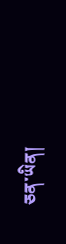ཅན་ཡིན།